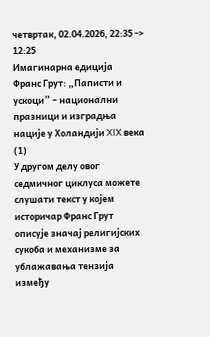четвртак, 02.04.2026, 22:35 -> 12:25
Имагинарна едиција
Франс Грут: „Паписти и ускоци” – национални празници и изградња нације у Холандији XIX века (1)
У другом делу овог седмичног циклуса можете слушати текст у којем историчар Франс Грут описује значај религијских сукоба и механизме за ублажавања тензија између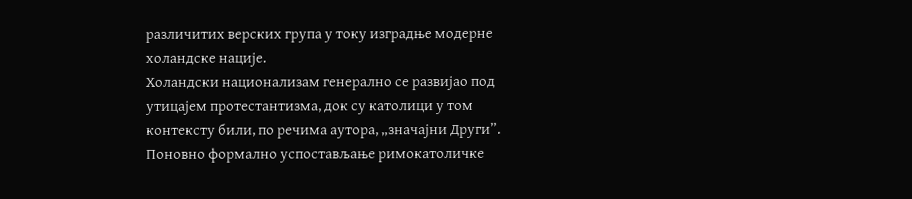различитих верских група у току изградње модерне холандске нације.
Холандски национализам генерално се развијао под утицајем протестантизма, док су католици у том контексту били, по речима аутора, „значајни Други”. Поновно формално успостављање римокатоличке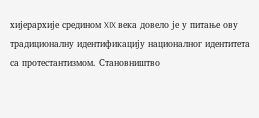хијерархије средином XIX века довело је у питање ову традиционалну идентификацију националног идентитета са протестантизмом. Становништво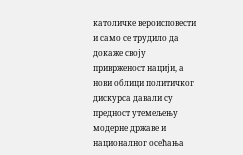католичке вероисповести и само се трудило да докаже своју приврженост нацији, а нови облици политичког дискурса давали су предност утемељењу модерне државе и националног осећања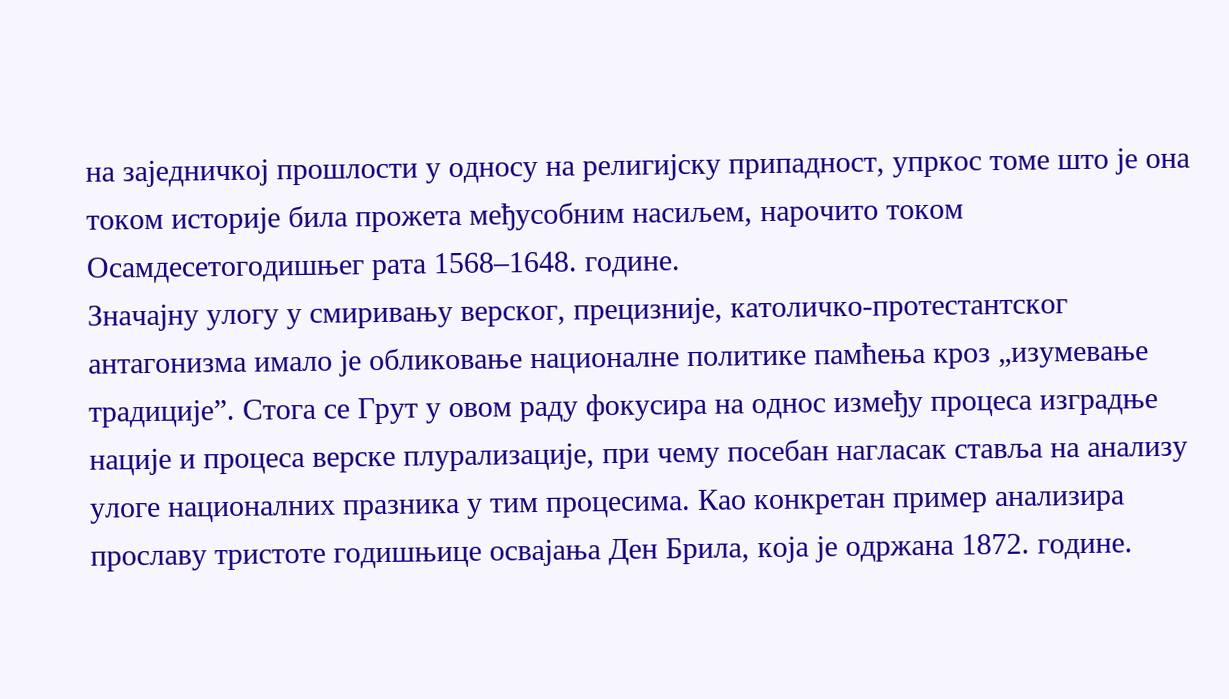на заједничкој прошлости у односу на религијску припадност, упркос томе што је она током историје била прожета међусобним насиљем, нарочито током Осамдесетогодишњег рата 1568–1648. године.
Значајну улогу у смиривању верског, прецизније, католичко-протестантског антагонизма имало је обликовање националне политике памћења кроз „изумевање традиције”. Стога се Грут у овом раду фокусира на однос између процеса изградње нације и процеса верске плурализације, при чему посебан нагласак ставља на анализу улоге националних празника у тим процесима. Као конкретан пример анализира прославу тристоте годишњице освајања Ден Брила, која је одржана 1872. године.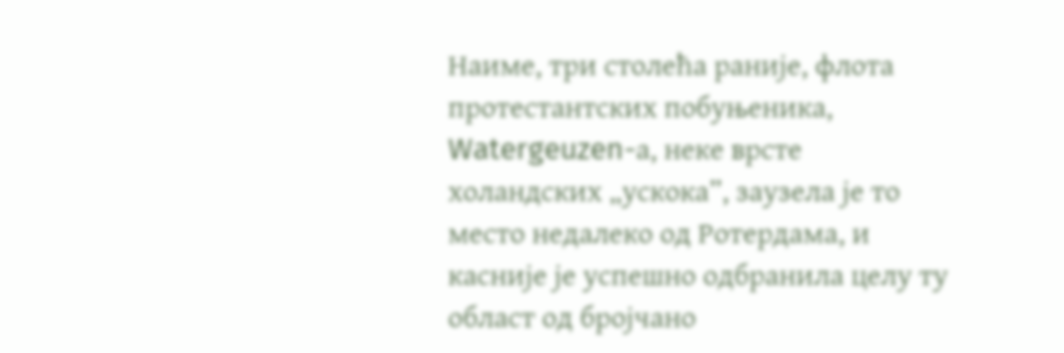Наиме, три столећа раније, флота протестантских побуњеника, Watergeuzen-а, неке врсте холандских „ускока”, заузела је то место недалеко од Ротердама, и касније је успешно одбранила целу ту област од бројчано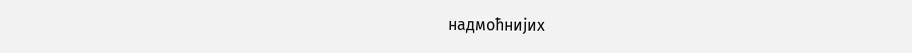надмоћнијих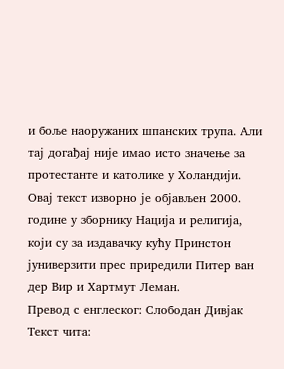и боље наоружаних шпанских трупа. Али тај догађај није имао исто значење за протестанте и католике у Холандији.
Овај текст изворно је објављен 2000. године у зборнику Нација и религија, који су за издавачку кућу Принстон јуниверзити прес приредили Питер ван дер Вир и Хартмут Леман.
Превод с енглеског: Слободан Дивјак
Текст чита: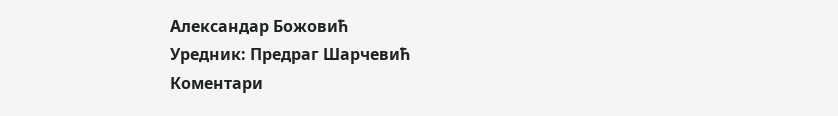Александар Божовић
Уредник: Предраг Шарчевић
Коментари